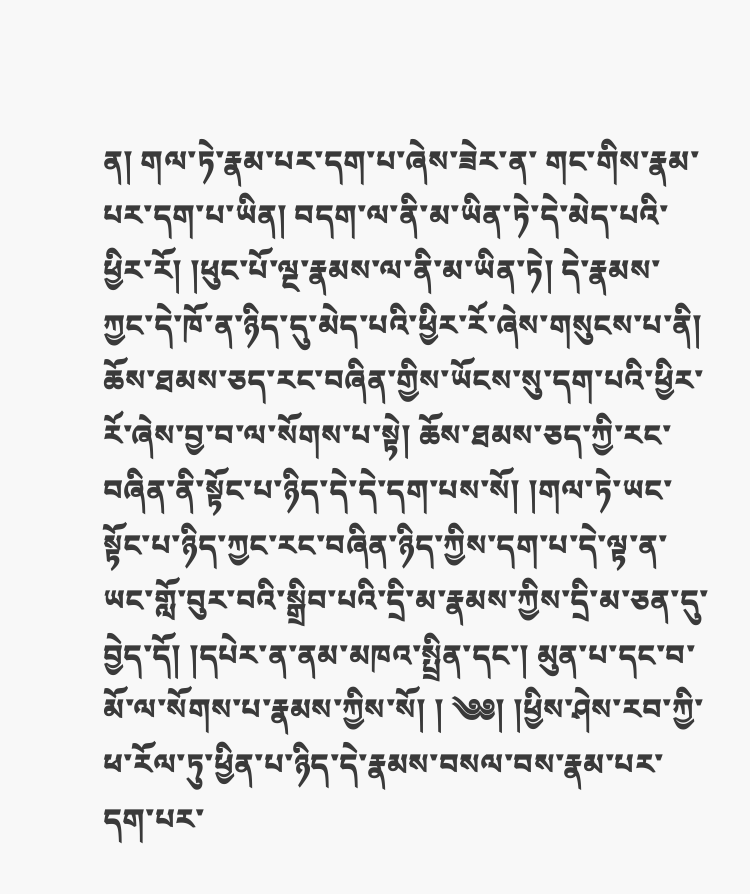ན། གལ་ཏེ་རྣམ་པར་དག་པ་ཞེས་ཟེར་ན་ གང་གིས་རྣམ་པར་དག་པ་ཡིན། བདག་ལ་ནི་མ་ཡིན་ཏེ་དེ་མེད་པའི་ཕྱིར་རོ། །ཕུང་པོ་ལྔ་རྣམས་ལ་ནི་མ་ཡིན་ཏེ། དེ་རྣམས་ཀྱང་དེ་ཁོ་ན་ཉིད་དུ་མེད་པའི་ཕྱིར་རོ་ཞེས་གསུངས་པ་ནི། ཆོས་ཐམས་ཅད་རང་བཞིན་གྱིས་ཡོངས་སུ་དག་པའི་ཕྱིར་རོ་ཞེས་བྱ་བ་ལ་སོགས་པ་སྟེ། ཆོས་ཐམས་ཅད་ཀྱི་རང་བཞིན་ནི་སྟོང་པ་ཉིད་དེ་དེ་དག་པས་སོ། །གལ་ཏེ་ཡང་སྟོང་པ་ཉིད་ཀྱང་རང་བཞིན་ཉིད་ཀྱིས་དག་པ་དེ་ལྟ་ན་ཡང་གློ་བུར་བའི་སྒྲིབ་པའི་དྲི་མ་རྣམས་ཀྱིས་དྲི་མ་ཅན་དུ་བྱེད་དོ། །དཔེར་ན་ནམ་མཁའ་སྤྲིན་དང་། མུན་པ་དང་བ་མོ་ལ་སོགས་པ་རྣམས་ཀྱིས་སོ། ། ༄༅། །ཕྱིས་ཤེས་རབ་ཀྱི་ཕ་རོལ་ཏུ་ཕྱིན་པ་ཉིད་དེ་རྣམས་བསལ་བས་རྣམ་པར་དག་པར་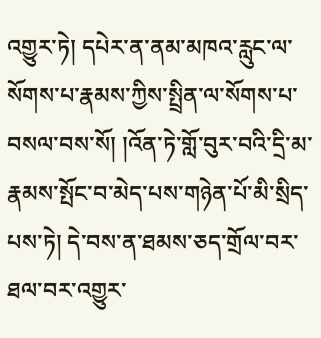འགྱུར་ཏེ། དཔེར་ན་ནམ་མཁའ་རླུང་ལ་སོགས་པ་རྣམས་ཀྱིས་སྤྲིན་ལ་སོགས་པ་བསལ་བས་སོ། །འོན་ཏེ་གློ་བུར་བའི་དྲི་མ་རྣམས་སྤོང་བ་མེད་པས་གཉེན་པོ་མི་སྲིད་པས་ཏེ། དེ་བས་ན་ཐམས་ཅད་གྲོལ་བར་ཐལ་བར་འགྱུར་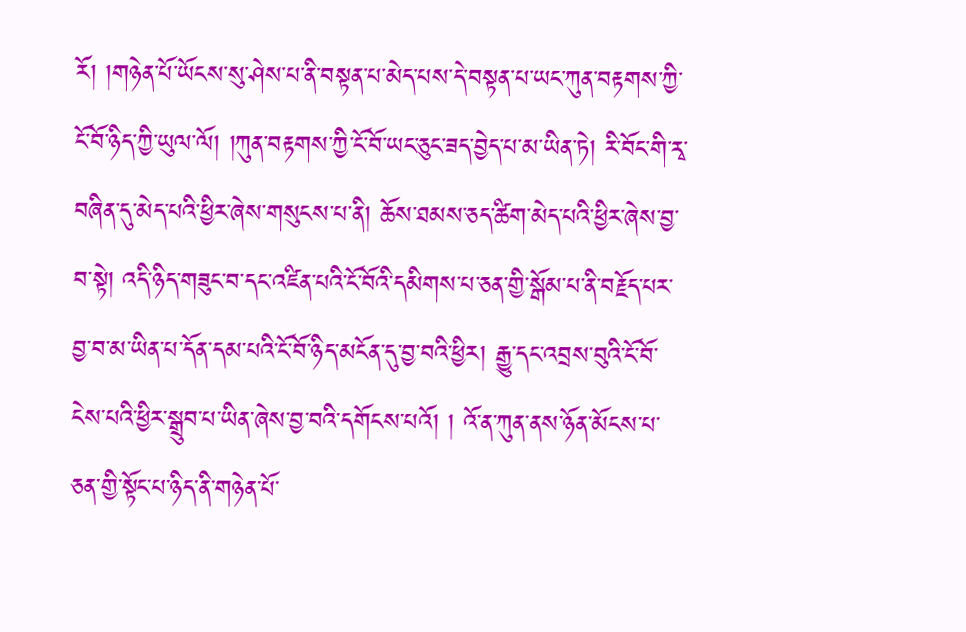རོ། །གཉེན་པོ་ཡོངས་སུ་ཤེས་པ་ནི་བསྟན་པ་མེད་པས་དེ་བསྟན་པ་ཡང་ཀུན་བརྟགས་ཀྱི་ངོ་བོ་ཉིད་ཀྱི་ཡུལ་ལོ། །ཀུན་བརྟགས་ཀྱི་ངོ་བོ་ཡང་ཅུང་ཟད་བྱེད་པ་མ་ཡིན་ཏེ། རི་བོང་གི་རྭ་བཞིན་དུ་མེད་པའི་ཕྱིར་ཞེས་གསུངས་པ་ནི། ཆོས་ཐམས་ཅད་ཚིག་མེད་པའི་ཕྱིར་ཞེས་བྱ་བ་སྟེ། འདི་ཉིད་གཟུང་བ་དང་འཛིན་པའི་ངོ་བོའི་དམིགས་པ་ཅན་གྱི་སྒོམ་པ་ནི་བརྗོད་པར་བྱ་བ་མ་ཡིན་པ་དོན་དམ་པའི་ངོ་བོ་ཉིད་མངོན་དུ་བྱ་བའི་ཕྱིར། རྒྱུ་དང་འབྲས་བུའི་ངོ་བོ་ངེས་པའི་ཕྱིར་སྒྲུབ་པ་ཡིན་ཞེས་བྱ་བའི་དགོངས་པའོ། ། འོ་ན་ཀུན་ནས་ཉོན་མོངས་པ་ཅན་གྱི་སྟོང་པ་ཉིད་ནི་གཉེན་པོ་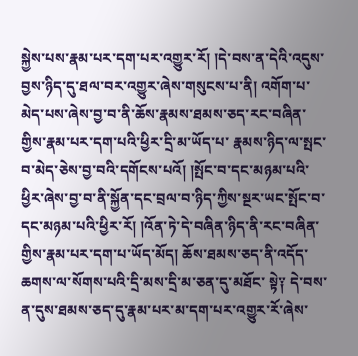སྐྱེས་པས་རྣམ་པར་དག་པར་འགྱུར་རོ། །དེ་བས་ན་དེའི་འདུས་བྱས་ཉིད་དུ་ཐལ་བར་འགྱུར་ཞེས་གསུངས་པ་ནི། འགོག་པ་མེད་པས་ཞེས་བྱ་བ་ནི་ཆོས་རྣམས་ཐམས་ཅད་རང་བཞིན་གྱིས་རྣམ་པར་དག་པའི་ཕྱིར་དྲི་མ་ཡོད་པ་ རྣམས་ཉིད་ལ་སྤང་བ་མེད་ཅེས་བྱ་བའི་དགོངས་པའོ། །སྤོང་བ་དང་མཉམ་པའི་ཕྱིར་ཞེས་བྱ་བ་ནི་སྐྱོན་དང་བྲལ་བ་ཉིད་ཀྱིས་སྔར་ཡང་སྤོང་བ་དང་མཉམ་པའི་ཕྱིར་རོ། །འོན་ཏེ་དེ་བཞིན་ཉིད་ནི་རང་བཞིན་གྱིས་རྣམ་པར་དག་པ་ཡོད་མོད། ཆོས་ཐམས་ཅད་ནི་འདོད་ཆགས་ལ་སོགས་པའི་དྲི་མས་དྲི་མ་ཅན་དུ་མཐོང་ སྟེ༑ དེ་བས་ན་དུས་ཐམས་ཅད་དུ་རྣམ་པར་མ་དག་པར་འགྱུར་རོ་ཞེས་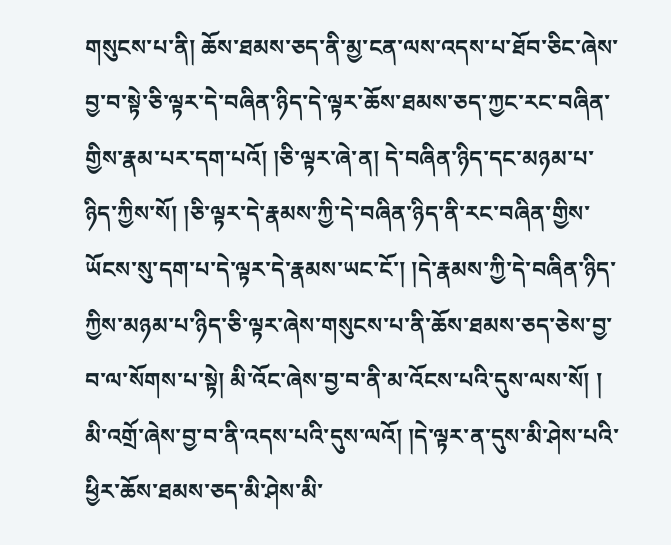གསུངས་པ་ནི། ཆོས་ཐམས་ཅད་ནི་མྱ་ངན་ལས་འདས་པ་ཐོབ་ཅིང་ཞེས་བྱ་བ་སྟེ་ཅི་ལྟར་དེ་བཞིན་ཉིད་དེ་ལྟར་ཆོས་ཐམས་ཅད་ཀྱང་རང་བཞིན་གྱིས་རྣམ་པར་དག་པའོ། །ཅི་ལྟར་ཞེ་ན། དེ་བཞིན་ཉིད་དང་མཉམ་པ་ ཉིད་ཀྱིས་སོ། །ཅི་ལྟར་དེ་རྣམས་ཀྱི་དེ་བཞིན་ཉིད་ནི་རང་བཞིན་གྱིས་ཡོངས་སུ་དག་པ་དེ་ལྟར་དེ་རྣམས་ཡང་ངོ་། །དེ་རྣམས་ཀྱི་དེ་བཞིན་ཉིད་ཀྱིས་མཉམ་པ་ཉིད་ཅི་ལྟར་ཞེས་གསུངས་པ་ནི་ཆོས་ཐམས་ཅད་ཅེས་བྱ་བ་ལ་སོགས་པ་སྟེ། མི་འོང་ཞེས་བྱ་བ་ནི་མ་འོངས་པའི་དུས་ལས་སོ། ། མི་འགྲོ་ཞེས་བྱ་བ་ནི་འདས་པའི་དུས་ལའོ། །དེ་ལྟར་ན་དུས་མི་ཤེས་པའི་ཕྱིར་ཆོས་ཐམས་ཅད་མི་ཤེས་མི་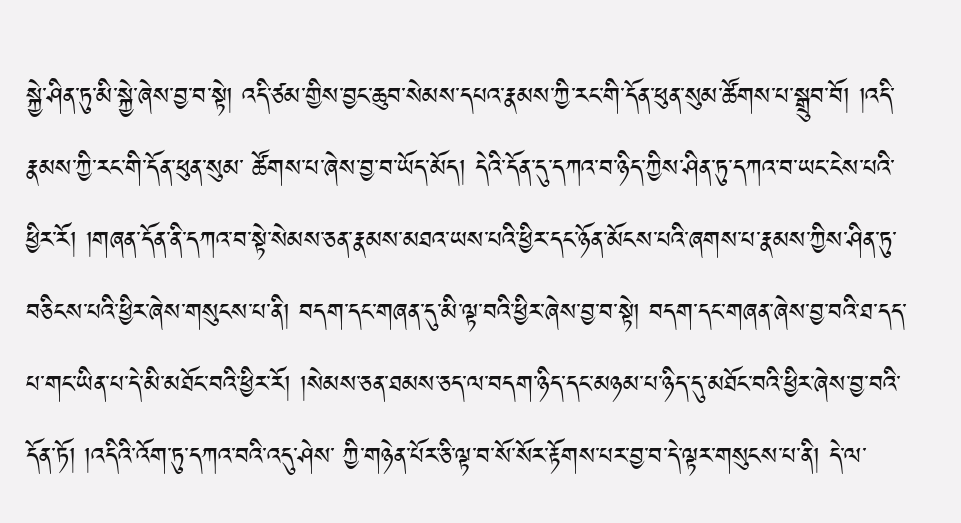སྐྱེ་ཤིན་ཏུ་མི་སྐྱེ་ཞེས་བྱ་བ་སྟེ། འདི་ཙམ་གྱིས་བྱང་ཆུབ་སེམས་དཔའ་རྣམས་ཀྱི་རང་གི་དོན་ཕུན་སུམ་ཚོགས་པ་སྒྲུབ་བོ། །འདི་རྣམས་ཀྱི་རང་གི་དོན་ཕུན་སུམ་ ཚོགས་པ་ཞེས་བྱ་བ་ཡོད་མོད། དེའི་དོན་དུ་དཀའ་བ་ཉིད་ཀྱིས་ཤིན་ཏུ་དཀའ་བ་ཡང་ངེས་པའི་ཕྱིར་རོ། །གཞན་དོན་ནི་དཀའ་བ་སྟེ་སེམས་ཅན་རྣམས་མཐའ་ཡས་པའི་ཕྱིར་དང་ཉོན་མོངས་པའི་ཞགས་པ་རྣམས་ཀྱིས་ཤིན་ཏུ་བཅིངས་པའི་ཕྱིར་ཞེས་གསུངས་པ་ནི། བདག་དང་གཞན་དུ་མི་ལྟ་བའི་ཕྱིར་ཞེས་བྱ་བ་སྟེ། བདག་དང་གཞན་ཞེས་བྱ་བའི་ཐ་དད་པ་གང་ཡིན་པ་དེ་མི་མཐོང་བའི་ཕྱིར་རོ། །སེམས་ཅན་ཐམས་ཅད་ལ་བདག་ཉིད་དང་མཉམ་པ་ཉིད་དུ་མཐོང་བའི་ཕྱིར་ཞེས་བྱ་བའི་དོན་ཏོ། །འདིའི་འོག་ཏུ་དཀའ་བའི་འདུ་ཤེས་ ཀྱི་གཉེན་པོར་ཅི་ལྟ་བ་སོ་སོར་རྟོགས་པར་བྱ་བ་དེ་ལྟར་གསུངས་པ་ནི། དེ་ལ་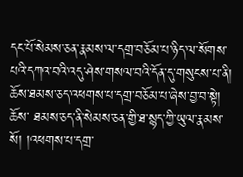དང་པོ་སེམས་ཅན་རྣམས་ལ་དགྲ་བཅོམ་པ་ཉིད་ལ་སོགས་པའི་དཀའ་བའི་འདུ་ཤེས་གསལ་བའི་དོན་དུ་གསུངས་པ་ནི། ཆོས་ཐམས་ཅད་འཕགས་པ་དགྲ་བཅོམ་པ་ཞེས་བྱ་བ་སྟེ། ཆོས་ ཐམས་ཅད་ནི་སེམས་ཅན་གྱི་ཐ་སྙད་ཀྱི་ཡུལ་རྣམས་སོ། །འཕགས་པ་དགྲ་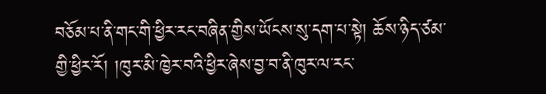བཅོམ་པ་ནི་གང་གི་ཕྱིར་རང་བཞིན་གྱིས་ཡོངས་སུ་དག་པ་སྟེ། ཆོས་ཉིད་ཙམ་གྱི་ཕྱིར་རོ། །ཁུར་མི་ཁྱེར་བའི་ཕྱིར་ཞེས་བྱ་བ་ནི་ཁུར་ལ་རང་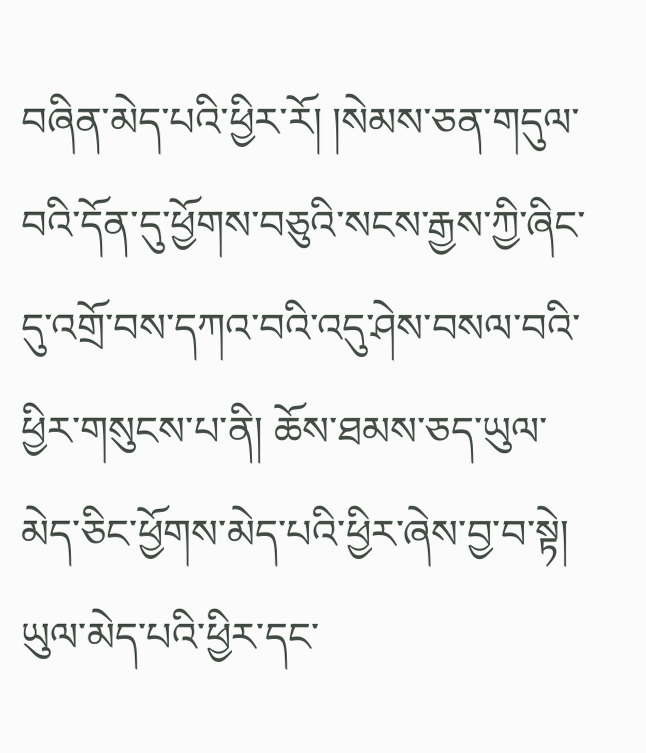བཞིན་མེད་པའི་ཕྱིར་རོ། །སེམས་ཅན་གདུལ་ བའི་དོན་དུ་ཕྱོགས་བཅུའི་སངས་རྒྱས་ཀྱི་ཞིང་དུ་འགྲོ་བས་དཀའ་བའི་འདུ་ཤེས་བསལ་བའི་ཕྱིར་གསུངས་པ་ནི། ཆོས་ཐམས་ཅད་ཡུལ་མེད་ཅིང་ཕྱོགས་མེད་པའི་ཕྱིར་ཞེས་བྱ་བ་སྟེ། ཡུལ་མེད་པའི་ཕྱིར་དང་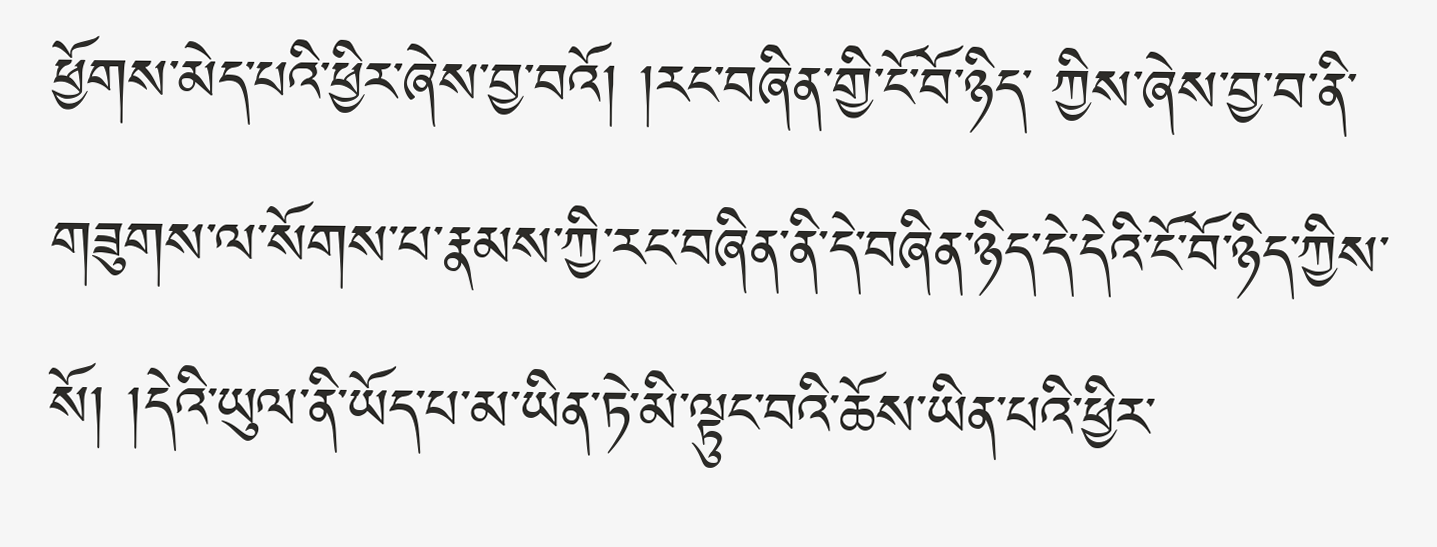ཕྱོགས་མེད་པའི་ཕྱིར་ཞེས་བྱ་བའོ། །རང་བཞིན་གྱི་ངོ་བོ་ཉིད་ ཀྱིས་ཞེས་བྱ་བ་ནི་གཟུགས་ལ་སོགས་པ་རྣམས་ཀྱི་རང་བཞིན་ནི་དེ་བཞིན་ཉིད་དེ་དེའི་ངོ་བོ་ཉིད་ཀྱིས་སོ། །དེའི་ཡུལ་ནི་ཡོད་པ་མ་ཡིན་ཏེ་མི་ལྟུང་བའི་ཆོས་ཡིན་པའི་ཕྱིར་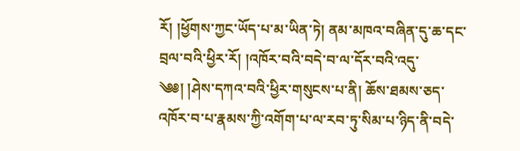རོ། །ཕྱོགས་ཀྱང་ཡོད་པ་མ་ཡིན་ཏེ། ནམ་མཁའ་བཞིན་དུ་ཆ་དང་བྲལ་བའི་ཕྱིར་རོ། །འཁོར་བའི་བདེ་བ་ལ་དོར་བའི་འདུ་ ༄༅། །ཤེས་དཀའ་བའི་ཕྱིར་གསུངས་པ་ནི། ཆོས་ཐམས་ཅད་འཁོར་བ་པ་རྣམས་ཀྱི་འགོག་པ་ལ་རབ་ཏུ་སིམ་པ་ཉིད་ནི་བདེ་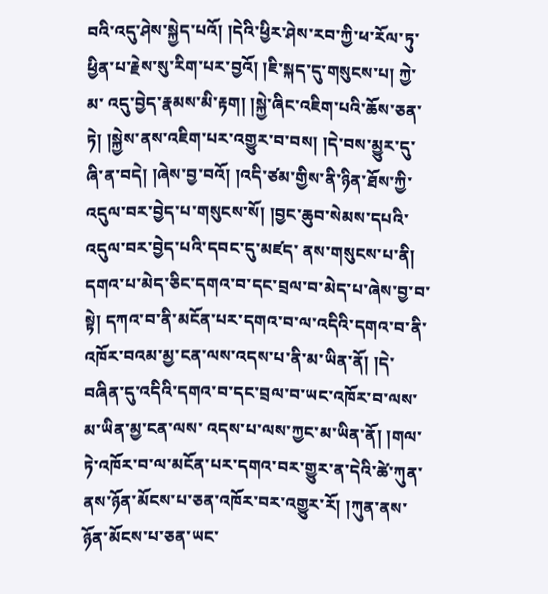བའི་འདུ་ཤེས་སྐྱེད་པའོ། །དེའི་ཕྱིར་ཤེས་རབ་ཀྱི་ཕ་རོལ་ཏུ་ཕྱིན་པ་རྗེས་སུ་རིག་པར་བྱའོ། །ཇི་སྐད་དུ་གསུངས་པ། ཀྱེ་མ་ འདུ་བྱེད་རྣམས་མི་རྟག། །སྐྱེ་ཞིང་འཇིག་པའི་ཆོས་ཅན་ཏེ། །སྐྱེས་ནས་འཇིག་པར་འགྱུར་བ་བས། །དེ་བས་མྱུར་དུ་ཞི་ན་བདེ། །ཞེས་བྱ་བའོ། །འདི་ཙམ་གྱིས་ནི་ཉིན་ཐོས་ཀྱི་འདུལ་བར་བྱེད་པ་གསུངས་སོ། །བྱང་ཆུབ་སེམས་དཔའི་འདུལ་བར་བྱེད་པའི་དབང་དུ་མཛད་ ནས་གསུངས་པ་ནི། དགའ་པ་མེད་ཅིང་དགའ་བ་དང་བྲལ་བ་མེད་པ་ཞེས་བྱ་བ་སྟེ། དཀའ་བ་ནི་མངོན་པར་དགའ་བ་ལ་འདིའི་དགའ་བ་ནི་འཁོར་བའམ་མྱ་ངན་ལས་འདས་པ་ནི་མ་ཡིན་ནོ། །དེ་བཞིན་དུ་འདིའི་དགའ་བ་དང་བྲལ་བ་ཡང་འཁོར་བ་ལས་མ་ཡིན་མྱ་ངན་ལས་ འདས་པ་ལས་ཀྱང་མ་ཡིན་ནོ། །གལ་ཏེ་འཁོར་བ་ལ་མངོན་པར་དགའ་བར་གྱུར་ན་དེའི་ཚེ་ཀུན་ནས་ཉོན་མོངས་པ་ཅན་འཁོར་བར་འགྱུར་རོ། །ཀུན་ནས་ཉོན་མོངས་པ་ཅན་ཡང་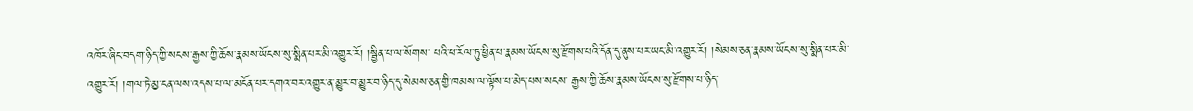འཁོར་ཞིང་བདག་ཉིད་ཀྱི་སངས་རྒྱས་ཀྱི་ཆོས་རྣམས་ཡོངས་སུ་སྨིན་པར་མི་འགྱུར་རོ། །སྦྱིན་པ་ལ་སོགས་ པའི་ཕ་རོལ་ཏུ་ཕྱིན་པ་རྣམས་ཡོངས་སུ་རྫོགས་པའི་དོན་དུ་ནུས་པར་ཡང་མི་འགྱུར་རོ། །སེམས་ཅན་རྣམས་ཡོངས་སུ་སྨིན་པར་མི་འགྱུར་རོ། །གལ་ཏེ་མྱ་ངན་ལས་འདས་པ་ལ་མངོན་པར་དགའ་བར་འགྱུར་ན་མྱུར་བ་མྱུར་བ་ཉིད་དུ་སེམས་ཅན་གྱི་ཁམས་ལ་ལྟོས་པ་མེད་པས་སངས་ རྒྱས་ཀྱི་ཆོས་རྣམས་ཡོངས་སུ་རྫོགས་པ་ཉིད་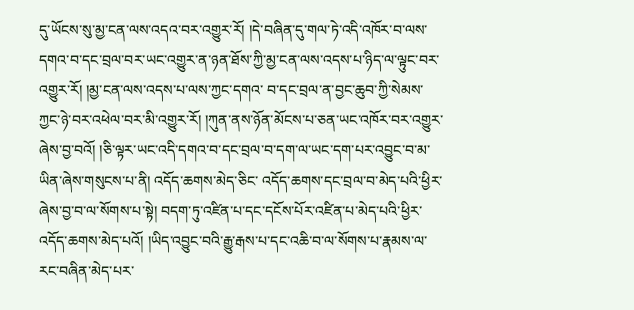དུ་ཡོངས་སུ་མྱ་ངན་ལས་འདའ་བར་འགྱུར་རོ། །དེ་བཞིན་དུ་གལ་ཏེ་འདི་འཁོར་བ་ལས་དགའ་བ་དང་བྲལ་བར་ཡང་འགྱུར་ན་ཉན་ཐོས་ཀྱི་མྱ་ངན་ལས་འདས་པ་ཉིད་ལ་ལྟུང་བར་འགྱུར་རོ། །མྱ་ངན་ལས་འདས་པ་ལས་ཀྱང་དགའ་ བ་དང་བྲལ་ན་བྱང་ཆུབ་ཀྱི་སེམས་ཀྱང་ཉེ་བར་འཕེལ་བར་མི་འགྱུར་རོ། །ཀུན་ནས་ཉོན་མོངས་པ་ཅན་ཡང་འཁོར་བར་འགྱུར་ཞེས་བྱ་བའོ། །ཅི་ལྟར་ཡང་འདི་དགའ་བ་དང་བྲལ་བ་དག་ལ་ཡང་དག་པར་འབྱུང་བ་མ་ཡིན་ཞེས་གསུངས་པ་ནི། འདོད་ཆགས་མེད་ཅིང་ འདོད་ཆགས་དང་བྲལ་བ་མེད་པའི་ཕྱིར་ཞེས་བྱ་བ་ལ་སོགས་པ་སྟེ། བདག་ཏུ་འཛིན་པ་དང་དངོས་པོར་འཛིན་པ་མེད་པའི་ཕྱིར་འདོད་ཆགས་མེད་པའོ། །ཡིད་འབྱུང་བའི་རྒྱུ་རྒས་པ་དང་འཆི་བ་ལ་སོགས་པ་རྣམས་ལ་རང་བཞིན་མེད་པར་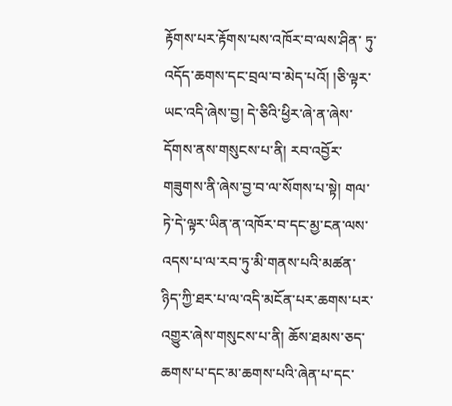རྟོགས་པར་རྟོགས་པས་འཁོར་བ་ལས་ཤིན་ ཏུ་འདོད་ཆགས་དང་བྲལ་བ་མེད་པའོ། །ཅི་ལྟར་ཡང་འདི་ཞེས་བྱ། དེ་ཅིའི་ཕྱིར་ཞེ་ན་ཞེས་དོགས་ནས་གསུངས་པ་ནི། རབ་འབྱོར་གཟུགས་ནི་ཞེས་བྱ་བ་ལ་སོགས་པ་སྟེ། གལ་ཏེ་དེ་ལྟར་ཡིན་ན་འཁོར་བ་དང་མྱ་ངན་ལས་འདས་པ་ལ་རབ་ཏུ་མི་གནས་པའི་མཚན་ ཉིད་ཀྱི་ཐར་པ་ལ་འདི་མངོན་པར་ཆགས་པར་འགྱུར་ཞེས་གསུངས་པ་ནི། ཆོས་ཐམས་ཅད་ཆགས་པ་དང་མ་ཆགས་པའི་ཞེན་པ་དང་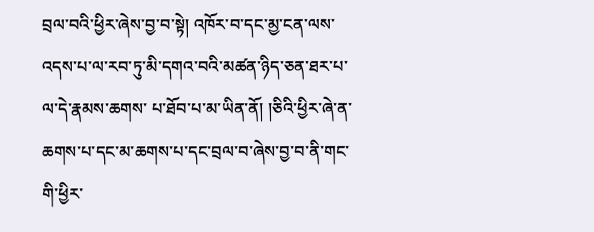བྲལ་བའི་ཕྱིར་ཞེས་བྱ་བ་སྟེ། འཁོར་བ་དང་མྱ་ངན་ལས་འདས་པ་ལ་རབ་ཏུ་མི་དགའ་བའི་མཚན་ཉིད་ཅན་ཐར་པ་ལ་དེ་རྣམས་ཆགས་ པ་ཐོབ་པ་མ་ཡིན་ནོ། །ཅིའི་ཕྱིར་ཞེ་ན་ཆགས་པ་དང་མ་ཆགས་པ་དང་བྲལ་བ་ཞེས་བྱ་བ་ནི་གང་གི་ཕྱིར་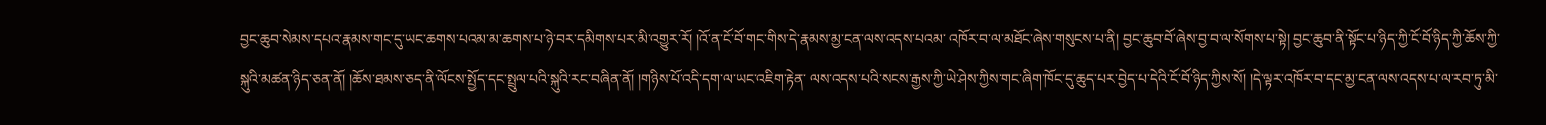བྱང་ཆུབ་སེམས་དཔའ་རྣམས་གང་དུ་ཡང་ཆགས་པའམ་མ་ཆགས་པ་ཉེ་བར་དམིགས་པར་མི་འགྱུར་རོ། །འོ་ན་ངོ་བོ་གང་གིས་དེ་རྣམས་མྱ་ངན་ལས་འདས་པའམ་ འཁོར་བ་ལ་མཐོང་ཞེས་གསུངས་པ་ནི། བྱང་ཆུབ་བོ་ཞེས་བྱ་བ་ལ་སོགས་པ་སྟེ། བྱང་ཆུབ་ནི་སྟོང་པ་ཉིད་ཀྱི་ངོ་བོ་ཉིད་ཀྱི་ཆོས་ཀྱི་སྐུའི་མཚན་ཉིད་ཅན་ནོ། །ཆོས་ཐམས་ཅད་ནི་ལོངས་སྤྱོད་དང་སྤྲུལ་པའི་སྐུའི་རང་བཞིན་ནོ། །གཉིས་པོ་འདི་དག་ལ་ཡང་འཇིག་རྟེན་ ལས་འདས་པའི་སངས་རྒྱས་ཀྱི་ཡེ་ཤེས་ཀྱིས་གང་ཞིག་ཁོང་དུ་ཆུད་པར་བྱེད་པ་དེའི་ངོ་བོ་ཉིད་ཀྱིས་སོ། །དེ་ལྟར་འཁོར་བ་དང་མྱ་ངན་ལས་འདས་པ་ལ་རབ་ཏུ་མི་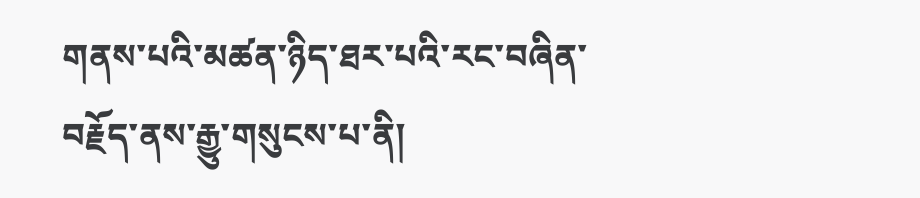གནས་པའི་མཚན་ཉིད་ཐར་པའི་རང་བཞིན་བརྗོད་ནས་རྒྱུ་གསུངས་པ་ནི།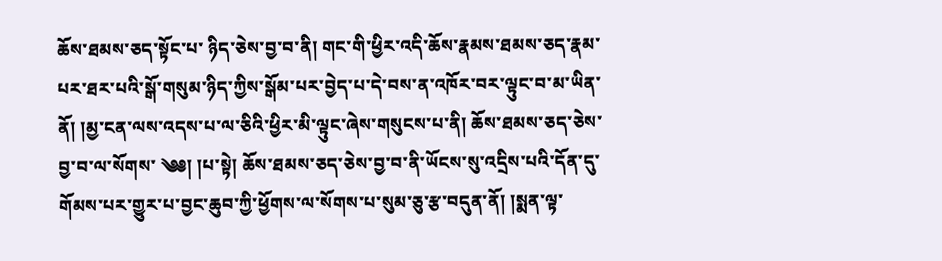ཆོས་ཐམས་ཅད་སྟོང་པ་ ཉིད་ཅེས་བྱ་བ་ནི། གང་གི་ཕྱིར་འདི་ཆོས་རྣམས་ཐམས་ཅད་རྣམ་པར་ཐར་པའི་སྒོ་གསུམ་ཉིད་ཀྱིས་སྒོམ་པར་བྱེད་པ་དེ་བས་ན་འཁོར་བར་ལྟུང་བ་མ་ཡིན་ནོ། །མྱ་ངན་ལས་འདས་པ་ལ་ཅིའི་ཕྱིར་མི་ལྟུང་ཞེས་གསུངས་པ་ནི། ཆོས་ཐམས་ཅད་ཅེས་བྱ་བ་ལ་སོགས་ ༄༅། །པ་སྟེ། ཆོས་ཐམས་ཅད་ཅེས་བྱ་བ་ནི་ཡོངས་སུ་འདྲིས་པའི་དོན་དུ་གོམས་པར་གྱུར་པ་བྱང་ཆུབ་ཀྱི་ཕྱོགས་ལ་སོགས་པ་སུམ་ཅུ་རྩ་བདུན་ནོ། །སྨན་ལྟ་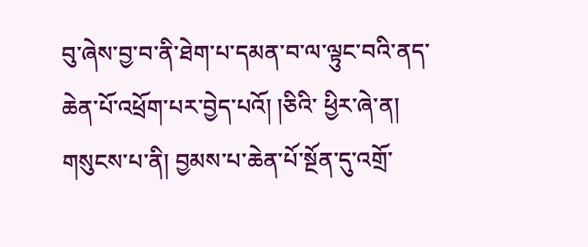བུ་ཞེས་བྱ་བ་ནི་ཐེག་པ་དམན་བ་ལ་ལྟུང་བའི་ནད་ཆེན་པོ་འཕྲོག་པར་བྱེད་པའོ། །ཅིའི་ ཕྱིར་ཞེ་ན། གསུངས་པ་ནི། བྱམས་པ་ཆེན་པོ་སྔོན་དུ་འགྲོ་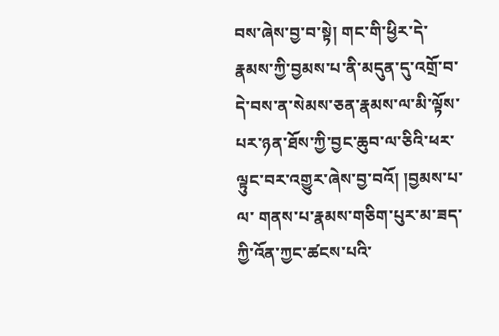བས་ཞེས་བྱ་བ་སྟེ། གང་གི་ཕྱིར་དེ་རྣམས་ཀྱི་བྱམས་པ་ནི་མདུན་དུ་འགྲོ་བ་དེ་བས་ན་སེམས་ཅན་རྣམས་ལ་མི་ལྟོས་པར་ཉན་ཐོས་ཀྱི་བྱང་ཆུབ་ལ་ཅིའི་ཕར་ལྟུང་བར་འགྱུར་ཞེས་བྱ་བའོ། །བྱམས་པ་ལ་ གནས་པ་རྣམས་གཅིག་པུར་མ་ཟད་ཀྱི་འོན་ཀྱང་ཚངས་པའི་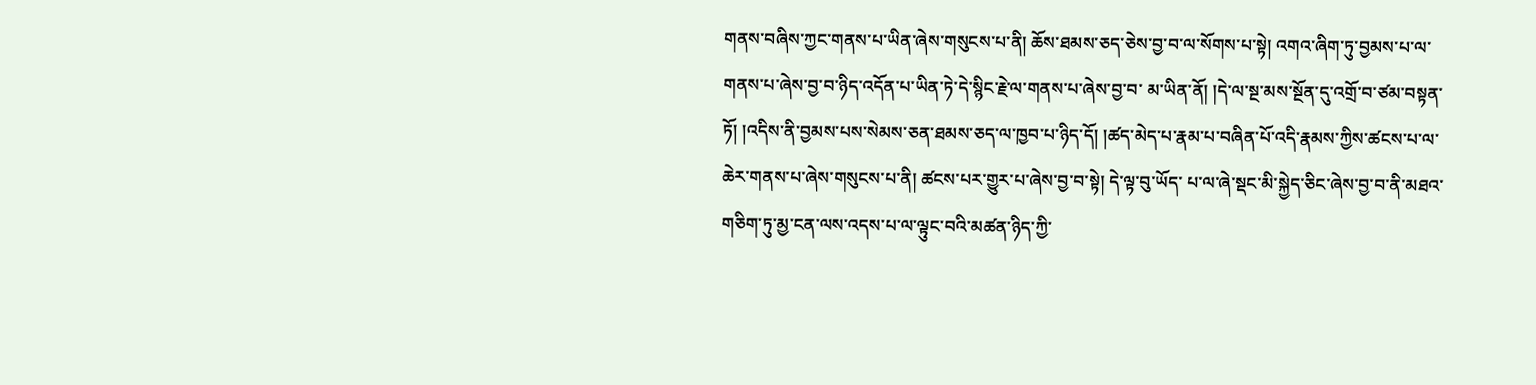གནས་བཞིས་ཀྱང་གནས་པ་ཡིན་ཞེས་གསུངས་པ་ནི། ཆོས་ཐམས་ཅད་ཅེས་བྱ་བ་ལ་སོགས་པ་སྟེ། འགའ་ཞིག་ཏུ་བྱམས་པ་ལ་གནས་པ་ཞེས་བྱ་བ་ཉིད་འདོན་པ་ཡིན་ཏེ་དེ་སྙིང་རྗེ་ལ་གནས་པ་ཞེས་བྱ་བ་ མ་ཡིན་ནོ། །དེ་ལ་སྔ་མས་སྔོན་དུ་འགྲོ་བ་ཙམ་བསྟན་ཏོ། །འདིས་ནི་བྱམས་པས་སེམས་ཅན་ཐམས་ཅད་ལ་ཁྱབ་པ་ཉིད་དོ། །ཚད་མེད་པ་རྣམ་པ་བཞིན་པོ་འདི་རྣམས་ཀྱིས་ཚངས་པ་ལ་ཆེར་གནས་པ་ཞེས་གསུངས་པ་ནི། ཚངས་པར་གྱུར་པ་ཞེས་བྱ་བ་སྟེ། དེ་ལྟ་བུ་ཡོད་ པ་ལ་ཞེ་སྡང་མི་སྐྱེད་ཅིང་ཞེས་བྱ་བ་ནི་མཐའ་གཅིག་ཏུ་མྱ་ངན་ལས་འདས་པ་ལ་ལྟུང་བའི་མཚན་ཉིད་ཀྱི་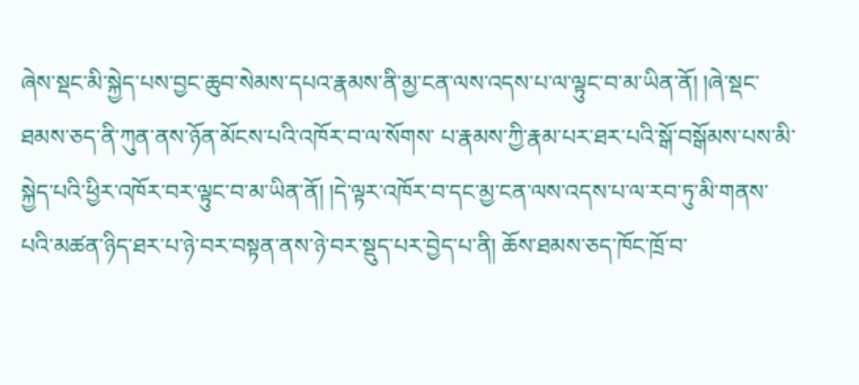ཞེས་སྡང་མི་སྐྱེད་པས་བྱང་ཆུབ་སེམས་དཔའ་རྣམས་ནི་མྱ་ངན་ལས་འདས་པ་ལ་ལྟུང་བ་མ་ཡིན་ནོ། །ཞེ་སྡང་ཐམས་ཅད་ནི་ཀུན་ནས་ཉོན་མོངས་པའི་འཁོར་བ་ལ་སོགས་ པ་རྣམས་ཀྱི་རྣམ་པར་ཐར་པའི་སྒོ་བསྒོམས་པས་མི་སྐྱེད་པའི་ཕྱིར་འཁོར་བར་ལྟུང་བ་མ་ཡིན་ནོ། །དེ་ལྟར་འཁོར་བ་དང་མྱ་ངན་ལས་འདས་པ་ལ་རབ་ཏུ་མི་གནས་པའི་མཚན་ཉིད་ཐར་པ་ཉེ་བར་བསྟན་ནས་ཉེ་བར་སྡུད་པར་བྱེད་པ་ནི། ཆོས་ཐམས་ཅད་ཁོང་ཁྲོ་བ་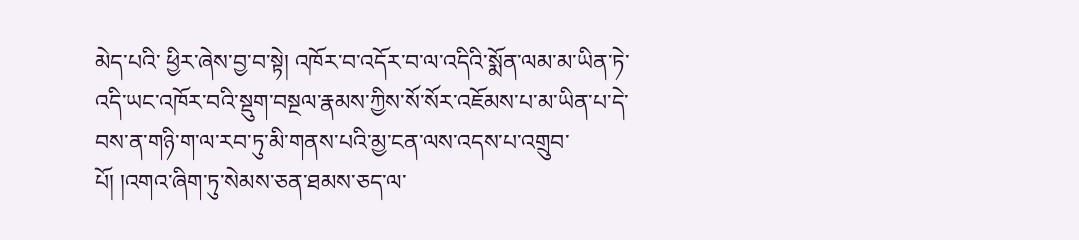མེད་པའི་ ཕྱིར་ཞེས་བྱ་བ་སྟེ། འཁོར་བ་འདོར་བ་ལ་འདིའི་སྨོན་ལམ་མ་ཡིན་ཏེ་འདི་ཡང་འཁོར་བའི་སྡུག་བསྔལ་རྣམས་ཀྱིས་སོ་སོར་འཇོམས་པ་མ་ཡིན་པ་དེ་བས་ན་གཉི་ག་ལ་རབ་ཏུ་མི་གནས་པའི་མྱ་ངན་ལས་འདས་པ་འགྲུབ་པོ། །འགའ་ཞིག་ཏུ་སེམས་ཅན་ཐམས་ཅད་ལ་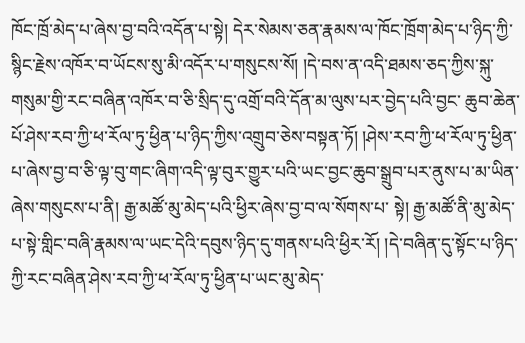ཁོང་ཁྲོ་མེད་པ་ཞེས་བྱ་བའི་འདོན་པ་སྟེ། དེར་སེམས་ཅན་རྣམས་ལ་ཁོང་ཁྲོག་མེད་པ་ཉིད་ཀྱི་སྙིང་རྗེས་འཁོར་བ་ཡོངས་སུ་མི་འདོར་པ་གསུངས་སོ། །དེ་བས་ན་འདི་ཐམས་ཅད་ཀྱིས་སྐུ་གསུམ་གྱི་རང་བཞིན་འཁོར་བ་ཅི་སྲིད་དུ་འགྲོ་བའི་དོན་མ་ལུས་པར་བྱེད་པའི་བྱང་ ཆུབ་ཆེན་པོ་ཤེས་རབ་ཀྱི་ཕ་རོལ་ཏུ་ཕྱིན་པ་ཉིད་ཀྱིས་འགྲུབ་ཅེས་བསྟན་ཏོ། །ཤེས་རབ་ཀྱི་ཕ་རོལ་ཏུ་ཕྱིན་པ་ཞེས་བྱ་བ་ཅི་ལྟ་བུ་གང་ཞིག་འདི་ལྟ་བུར་གྱུར་པའི་ཡང་བྱང་ཆུབ་སྒྲུབ་པར་ནུས་པ་མ་ཡིན་ཞེས་གསུངས་པ་ནི། རྒྱ་མཚོ་མུ་མེད་པའི་ཕྱིར་ཞེས་བྱ་བ་ལ་སོགས་པ་ སྟེ། རྒྱ་མཚོ་ནི་མུ་མེད་པ་སྟེ་གླིང་བཞི་རྣམས་ལ་ཡང་དེའི་དབུས་ཉིད་དུ་གནས་པའི་ཕྱིར་རོ། །དེ་བཞིན་དུ་སྟོང་པ་ཉིད་ཀྱི་རང་བཞིན་ཤེས་རབ་ཀྱི་ཕ་རོལ་ཏུ་ཕྱིན་པ་ཡང་མུ་མེད་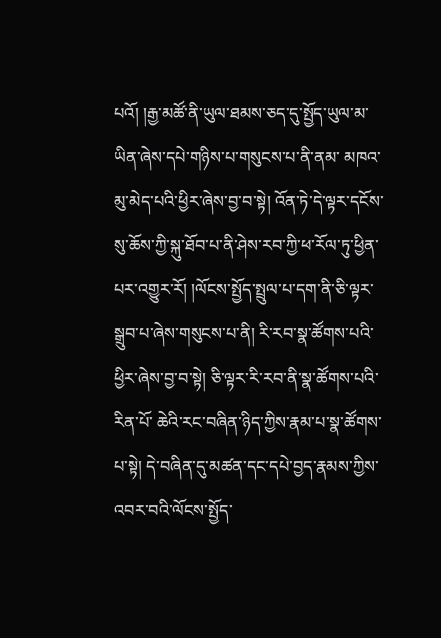པའོ། །རྒྱ་མཚོ་ནི་ཡུལ་ཐམས་ཅད་དུ་སྤྱོད་ཡུལ་མ་ཡིན་ཞེས་དཔེ་གཉིས་པ་གསུངས་པ་ནི་ནམ་ མཁའ་མུ་མེད་པའི་ཕྱིར་ཞེས་བྱ་བ་སྟེ། འོན་ཏེ་དེ་ལྟར་དངོས་སུ་ཆོས་ཀྱི་སྐུ་ཐོབ་པ་ནི་ཤེས་རབ་ཀྱི་ཕ་རོལ་ཏུ་ཕྱིན་པར་འགྱུར་རོ། །ལོངས་སྤྱོད་སྤྲུལ་པ་དག་ནི་ཅི་ལྟར་སྒྲུབ་པ་ཞེས་གསུངས་པ་ནི། རི་རབ་སྣ་ཚོགས་པའི་ཕྱིར་ཞེས་བྱ་བ་སྟེ། ཅི་ལྟར་རི་རབ་ནི་སྣ་ཚོགས་པའི་རིན་པོ་ ཆེའི་རང་བཞིན་ཉིད་ཀྱིས་རྣམ་པ་སྣ་ཚོགས་པ་སྟེ། དེ་བཞིན་དུ་མཚན་དང་དཔེ་བྱད་རྣམས་ཀྱིས་འབར་བའི་ལོངས་སྤྱོད་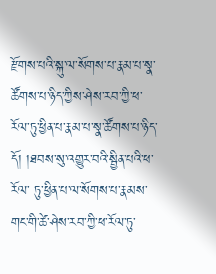རྫོགས་པའི་སྐུ་ལ་སོགས་པ་རྣམ་པ་སྣ་ཚོགས་པ་ཉིད་ཀྱིས་ཤེས་རབ་ཀྱི་ཕ་རོལ་ཏུ་ཕྱིན་པ་རྣམ་པ་སྣ་ཚོགས་པ་ཉིད་དོ། །ཐབས་སུ་འགྱུར་བའི་སྦྱིན་པའི་ཕ་རོལ་ ཏུ་ཕྱིན་པ་ལ་སོགས་པ་རྣམས་གང་གི་ཚེ་ཤེས་རབ་ཀྱི་ཕ་རོལ་ཏུ་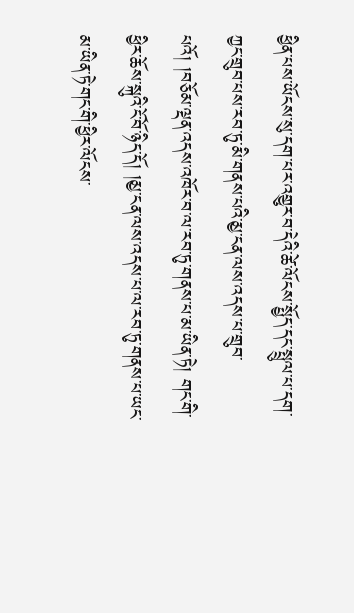ཕྱིན་པས་ཡོངས་སུ་དག་པར་འགྱུར་བ་དེའི་ཚེ་ལོངས་སྤྱོད་དང་སྤྲུལ་པ་དག་ཀྱང་གྲུབ་པས་རབ་ཏུ་མི་གནས་པའི་མྱ་ངན་ལས་འདས་པ་གྲུབ་པའོ། །བཅོམ་ལྡན་འདས་འཁོར་བ་ལ་རབ་ཏུ་གནས་པ་མ་ཡིན་ཏེ། གང་གི་ཕྱིར་ཆོས་སྐུའི་ངོ་བོ་ཉིད་དོ། །མྱ་ངན་ལས་འདས་པ་ལ་རབ་ཏུ་གནས་པ་ཡང་མ་ཡིན་ཏེ་གང་གི་ཕྱིར་ལོངས་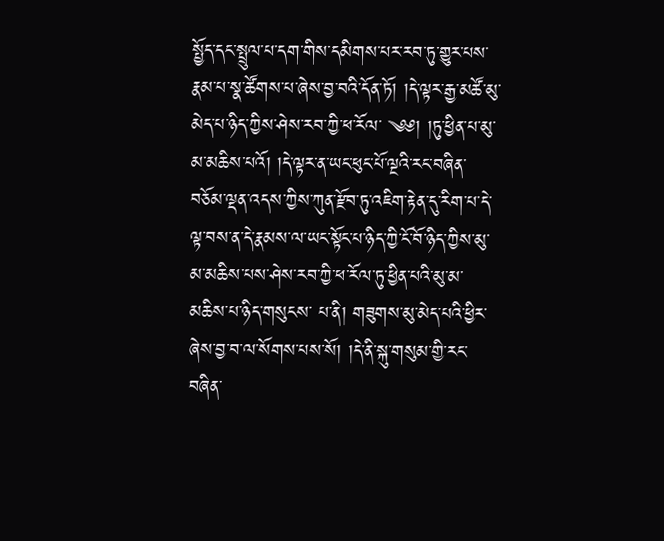སྤྱོད་དང་སྤྲུལ་པ་དག་གིས་དམིགས་པར་རབ་ཏུ་གྱུར་པས་རྣམ་པ་སྣ་ཚོགས་པ་ཞེས་བྱ་བའི་དོན་ཏོ། །དེ་ལྟར་རྒྱ་མཚོ་མུ་མེད་པ་ཉིད་ཀྱིས་ཤེས་རབ་ཀྱི་ཕ་རོལ་ ༄༅། །ཏུ་ཕྱིན་པ་མུ་མ་མཆིས་པའོ། །དེ་ལྟར་ན་ཡང་ཕུང་པོ་ལྔའི་རང་བཞིན་བཅོམ་ལྡན་འདས་ཀྱིས་ཀུན་རྫོབ་ཏུ་འཇིག་རྟེན་དུ་རིག་པ་དེ་ལྟ་བས་ན་དེ་རྣམས་ལ་ཡང་སྟོང་པ་ཉིད་ཀྱི་ངོ་བོ་ཉིད་ཀྱིས་མུ་མ་མཆིས་པས་ཤེས་རབ་ཀྱི་ཕ་རོལ་ཏུ་ཕྱིན་པའི་མུ་མ་མཆིས་པ་ཉིད་གསུངས་ པ་ནི། གཟུགས་མུ་མེད་པའི་ཕྱིར་ཞེས་བྱ་བ་ལ་སོགས་པས་སོ། །དེ་ནི་སྐུ་གསུམ་གྱི་རང་བཞིན་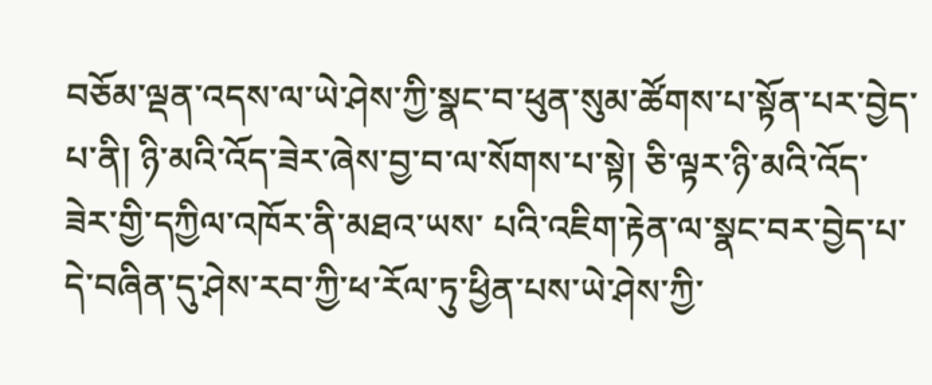བཅོམ་ལྡན་འདས་ལ་ཡེ་ཤེས་ཀྱི་སྣང་བ་ཕུན་སུམ་ཚོགས་པ་སྟོན་པར་བྱེད་པ་ནི། ཉི་མའི་འོད་ཟེར་ཞེས་བྱ་བ་ལ་སོགས་པ་སྟེ། ཅི་ལྟར་ཉི་མའི་འོད་ཟེར་གྱི་དཀྱིལ་འཁོར་ནི་མཐའ་ཡས་ པའི་འཇིག་རྟེན་ལ་སྣང་བར་བྱེད་པ་དེ་བཞིན་དུ་ཤེས་རབ་ཀྱི་ཕ་རོལ་ཏུ་ཕྱིན་པས་ཡེ་ཤེས་ཀྱི་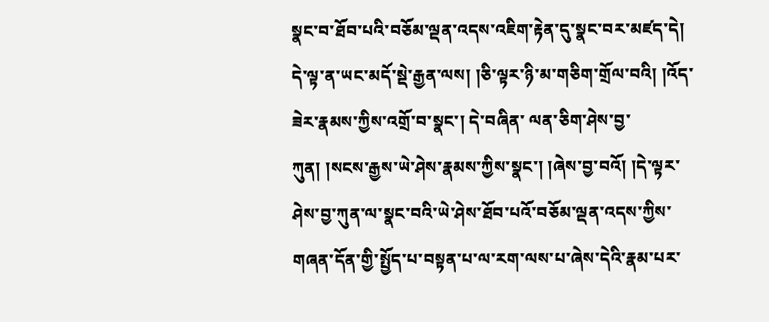སྣང་བ་ཐོབ་པའི་བཅོམ་ལྡན་འདས་འཇིག་རྟེན་དུ་སྣང་བར་མཛད་དེ། དེ་ལྟ་ན་ཡང་མདོ་སྡེ་རྒྱན་ལས། །ཅི་ལྟར་ཉི་མ་གཅིག་གྲོལ་བའི། །འོད་ཟེར་རྣམས་ཀྱིས་འགྲོ་བ་སྣང་། དེ་བཞིན་ ལན་ཅིག་ཤེས་བྱ་ཀུན། །སངས་རྒྱས་ཡེ་ཤེས་རྣམས་ཀྱིས་སྣང་། །ཞེས་བྱ་བའོ། །དེ་ལྟར་ཤེས་བྱ་ཀུན་ལ་སྣང་བའི་ཡེ་ཤེས་ཐོབ་པའོ་བཅོམ་ལྡན་འདས་ཀྱིས་གཞན་དོན་གྱི་སྤྱོད་པ་བསྟན་པ་ལ་རག་ལས་པ་ཞེས་དེའི་རྣམ་པར་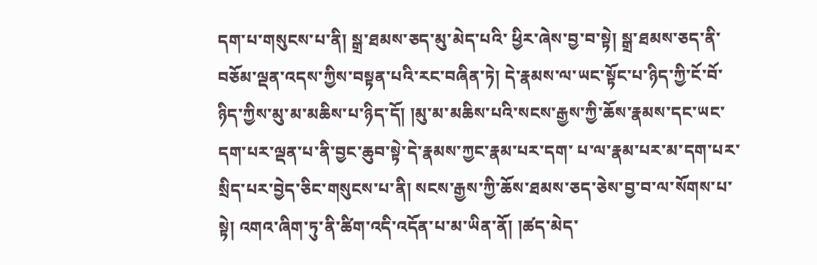དག་པ་གསུངས་པ་ནི། སྒྲ་ཐམས་ཅད་མུ་མེད་པའི་ ཕྱིར་ཞེས་བྱ་བ་སྟེ། སྒྲ་ཐམས་ཅད་ནི་བཅོམ་ལྡན་འདས་ཀྱིས་བསྟན་པའི་རང་བཞིན་ཏེ། དེ་རྣམས་ལ་ཡང་སྟོང་པ་ཉིད་ཀྱི་ངོ་བོ་ཉིད་ཀྱིས་མུ་མ་མཆིས་པ་ཉིད་དོ། །མུ་མ་མཆིས་པའི་སངས་རྒྱས་ཀྱི་ཆོས་རྣམས་དང་ཡང་དག་པར་ལྡན་པ་ནི་བྱང་ཆུབ་སྟེ་དེ་རྣམས་ཀྱང་རྣམ་པར་དག་ པ་ལ་རྣམ་པར་མ་དག་པར་སྲིད་པར་བྱེད་ཅིང་གསུངས་པ་ནི། སངས་རྒྱས་ཀྱི་ཆོས་ཐམས་ཅད་ཅེས་བྱ་བ་ལ་སོགས་པ་སྟེ། འགའ་ཞིག་ཏུ་ནི་ཚིག་འདི་འདོན་པ་མ་ཡིན་ནོ། །ཚད་མེད་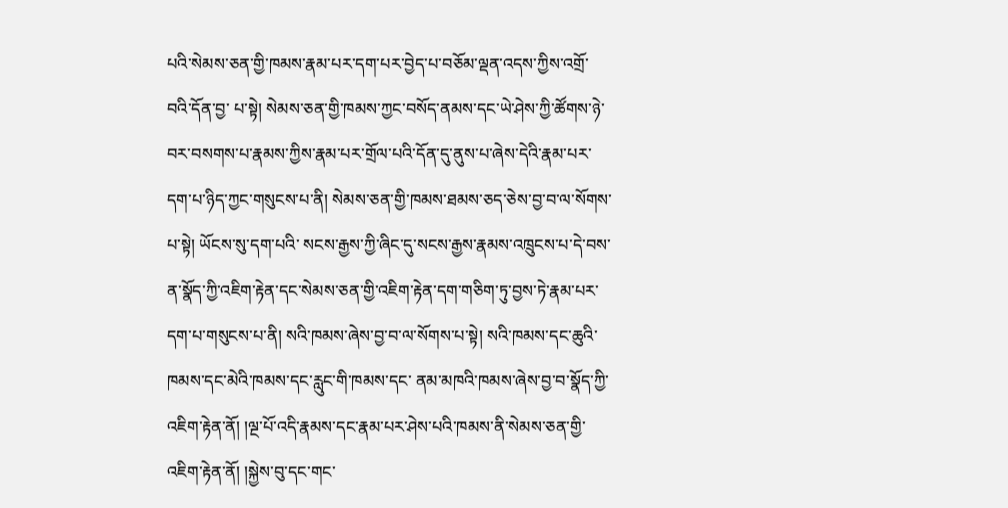པའི་སེམས་ཅན་གྱི་ཁམས་རྣམ་པར་དག་པར་བྱེད་པ་བཅོམ་ལྡན་འདས་ཀྱིས་འགྲོ་བའི་དོན་བྱ་ པ་སྟེ། སེམས་ཅན་གྱི་ཁམས་ཀྱང་བསོད་ནམས་དང་ཡེ་ཤེས་ཀྱི་ཚོགས་ཉེ་བར་བསགས་པ་རྣམས་ཀྱིས་རྣམ་པར་གྲོལ་པའི་དོན་དུ་ནུས་པ་ཞེས་དེའི་རྣམ་པར་དག་པ་ཉིད་ཀྱང་གསུངས་པ་ནི། སེམས་ཅན་གྱི་ཁམས་ཐམས་ཅད་ཅེས་བྱ་བ་ལ་སོགས་པ་སྟེ། ཡོངས་སུ་དག་པའི་ སངས་རྒྱས་ཀྱི་ཞིང་དུ་སངས་རྒྱས་རྣམས་འཁྲུངས་པ་དེ་བས་ན་སྣོད་ཀྱི་འཇིག་རྟེན་དང་སེམས་ཅན་གྱི་འཇིག་རྟེན་དག་གཅིག་ཏུ་བྱས་ཏེ་རྣམ་པར་དག་པ་གསུངས་པ་ནི། སའི་ཁམས་ཞེས་བྱ་བ་ལ་སོགས་པ་སྟེ། སའི་ཁམས་དང་ཆུའི་ཁམས་དང་མེའི་ཁམས་དང་རླུང་གི་ཁམས་དང་ ནམ་མཁའི་ཁམས་ཞེས་བྱ་བ་སྣོད་ཀྱི་འཇིག་རྟེན་ནོ། །ལྔ་པོ་འདི་རྣམས་དང་རྣམ་པར་ཤེས་པའི་ཁམས་ནི་སེམས་ཅན་གྱི་འཇིག་རྟེན་ནོ། །སྐྱེས་བུ་དང་གང་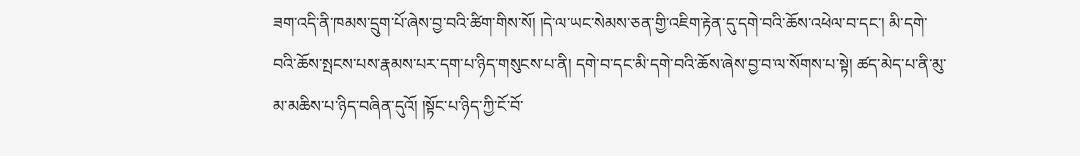ཟག་འདི་ནི་ཁམས་དྲུག་པོ་ཞེས་བྱ་བའི་ཚིག་གིས་སོ། །དེ་ལ་ཡང་སེམས་ཅན་གྱི་འཇིག་རྟེན་དུ་དགེ་བའི་ཆོས་འཕེལ་བ་དང་། མི་དགེ་བའི་ཆོས་སྤངས་པས་རྣམས་པར་དག་པ་ཉིད་གསུངས་པ་ནི། དགེ་བ་དང་མི་དགེ་བའི་ཆོས་ཞེས་བྱ་བ་ལ་སོགས་པ་སྟེ། ཚད་མེད་པ་ནི་མུ་མ་མཆིས་པ་ཉིད་བཞིན་དུའོ། །སྟོང་པ་ཉིད་ཀྱི་ངོ་བོ་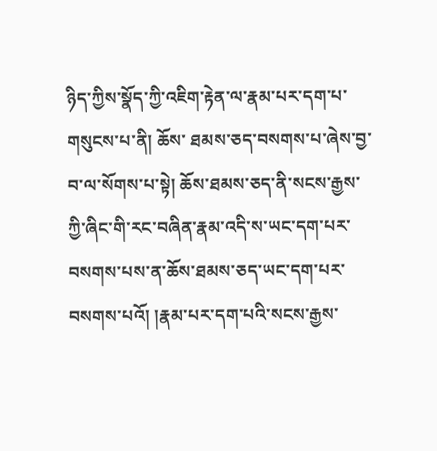ཉིད་ཀྱིས་སྣོད་ཀྱི་འཇིག་རྟེན་ལ་རྣམ་པར་དག་པ་གསུངས་པ་ནི། ཆོས་ ཐམས་ཅད་བསགས་པ་ཞེས་བྱ་བ་ལ་སོགས་པ་སྟེ། ཆོས་ཐམས་ཅད་ནི་སངས་རྒྱས་ཀྱི་ཞིང་གི་རང་བཞིན་རྣམ་འདི་ས་ཡང་དག་པར་བསགས་པས་ན་ཆོས་ཐམས་ཅད་ཡང་དག་པར་བསགས་པའོ། །རྣམ་པར་དག་པའི་སངས་རྒྱས་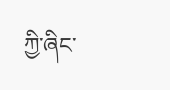ཀྱི་ཞིང་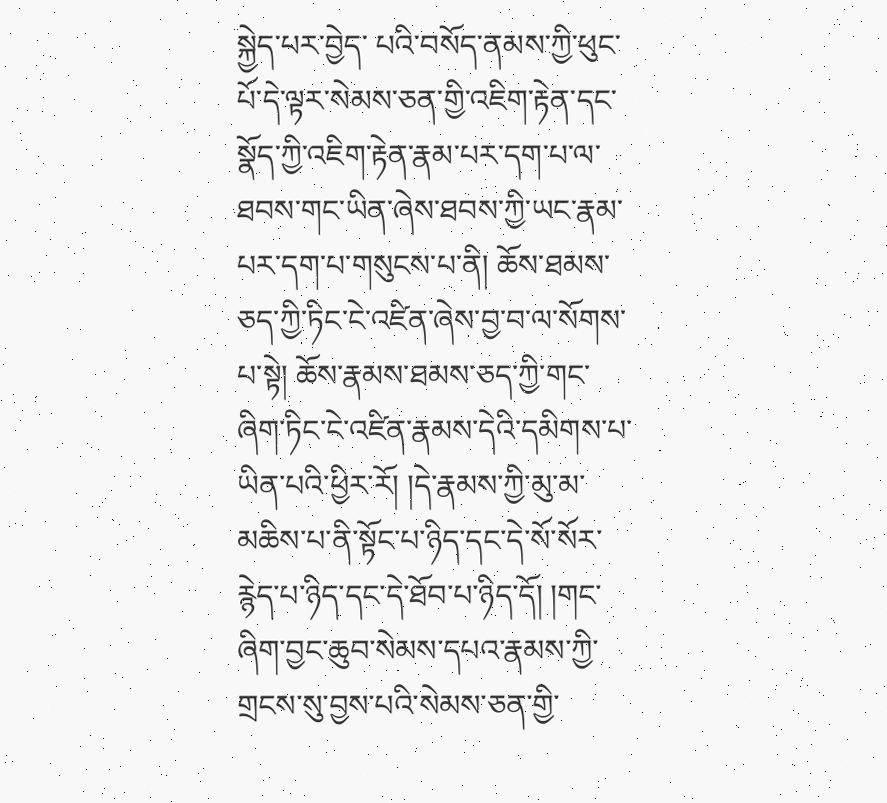སྐྱེད་པར་བྱེད་ པའི་བསོད་ནམས་ཀྱི་ཕུང་པོ་དེ་ལྟར་སེམས་ཅན་གྱི་འཇིག་རྟེན་དང་སྣོད་ཀྱི་འཇིག་རྟེན་རྣམ་པར་དག་པ་ལ་ཐབས་གང་ཡིན་ཞེས་ཐབས་ཀྱི་ཡང་རྣམ་པར་དག་པ་གསུངས་པ་ནི། ཆོས་ཐམས་ཅད་ཀྱི་ཏིང་ངེ་འཛིན་ཞེས་བྱ་བ་ལ་སོགས་པ་སྟེ། ཆོས་རྣམས་ཐམས་ཅད་ཀྱི་གང་ ཞིག་ཏིང་ངེ་འཛིན་རྣམས་དེའི་དམིགས་པ་ཡིན་པའི་ཕྱིར་རོ། །དེ་རྣམས་ཀྱི་མུ་མ་མཆིས་པ་ནི་སྟོང་པ་ཉིད་དང་དེ་སོ་སོར་རྙེད་པ་ཉིད་དང་དེ་ཐོབ་པ་ཉིད་དོ། །གང་ཞིག་བྱང་ཆུབ་སེམས་དཔའ་རྣམས་ཀྱི་གྲངས་སུ་བྱས་པའི་སེམས་ཅན་གྱི་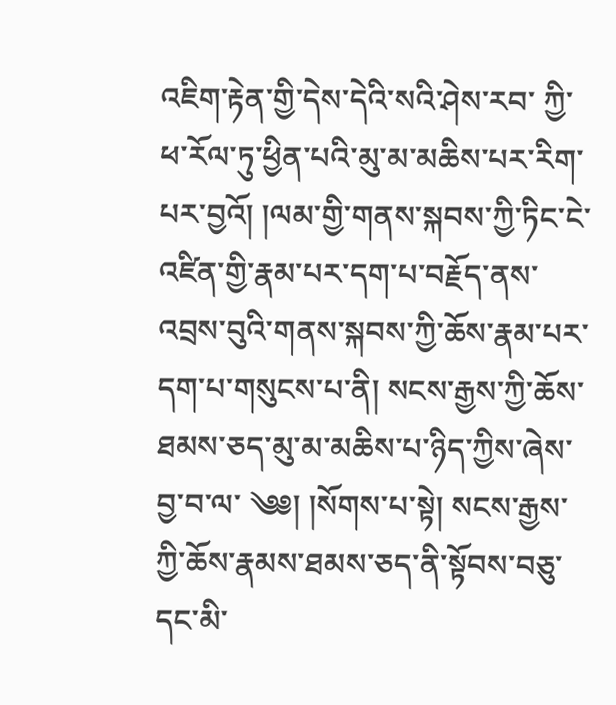འཇིག་རྟེན་གྱི་དེས་དེའི་སའི་ཤེས་རབ་ ཀྱི་ཕ་རོལ་ཏུ་ཕྱིན་པའི་མུ་མ་མཆིས་པར་རིག་པར་བྱའོ། །ལམ་གྱི་གནས་སྐབས་ཀྱི་ཏིང་ངེ་འཛིན་གྱི་རྣམ་པར་དག་པ་བརྗོད་ནས་འབྲས་བུའི་གནས་སྐབས་ཀྱི་ཆོས་རྣམ་པར་དག་པ་གསུངས་པ་ནི། སངས་རྒྱས་ཀྱི་ཆོས་ཐམས་ཅད་མུ་མ་མཆིས་པ་ཉིད་ཀྱིས་ཞེས་བྱ་བ་ལ་ ༄༅། །སོགས་པ་སྟེ། སངས་རྒྱས་ཀྱི་ཆོས་རྣམས་ཐམས་ཅད་ནི་སྟོབས་བཅུ་དང་མི་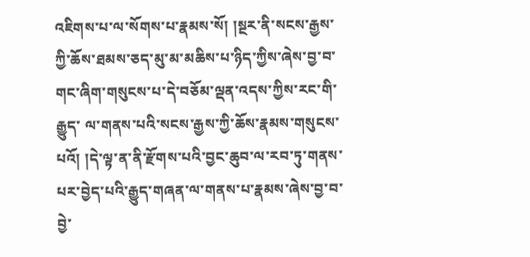འཇིགས་པ་ལ་སོགས་པ་རྣམས་སོ། །སྔར་ནི་སངས་རྒྱས་ཀྱི་ཆོས་ཐམས་ཅད་མུ་མ་མཆིས་པ་ཉིད་ཀྱིས་ཞེས་བྱ་བ་གང་ཞིག་གསུངས་པ་དེ་བཅོམ་ལྡན་འདས་ཀྱིས་རང་གི་རྒྱུད་ ལ་གནས་པའི་སངས་རྒྱས་ཀྱི་ཆོས་རྣམས་གསུངས་པའོ། །དེ་ལྟ་ན་ནི་རྫོགས་པའི་བྱང་ཆུབ་ལ་རབ་ཏུ་གནས་པར་བྱེད་པའི་རྒྱུད་གཞན་ལ་གནས་པ་རྣམས་ཞེས་བྱ་བ་བྱེ་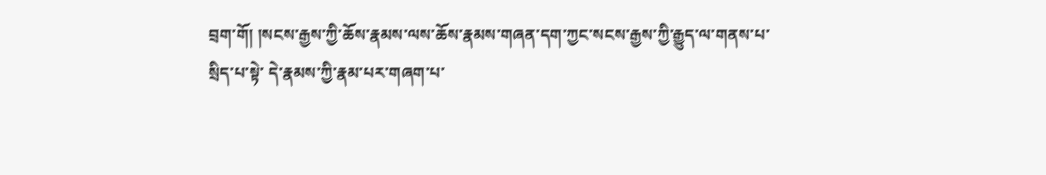བྲག་གོ། །སངས་རྒྱས་ཀྱི་ཆོས་རྣམས་ལས་ཆོས་རྣམས་གཞན་དག་ཀྱང་སངས་རྒྱས་ཀྱི་རྒྱུད་ལ་གནས་པ་སྲིད་པ་སྟེ་ དེ་རྣམས་ཀྱི་རྣམ་པར་གཞག་པ་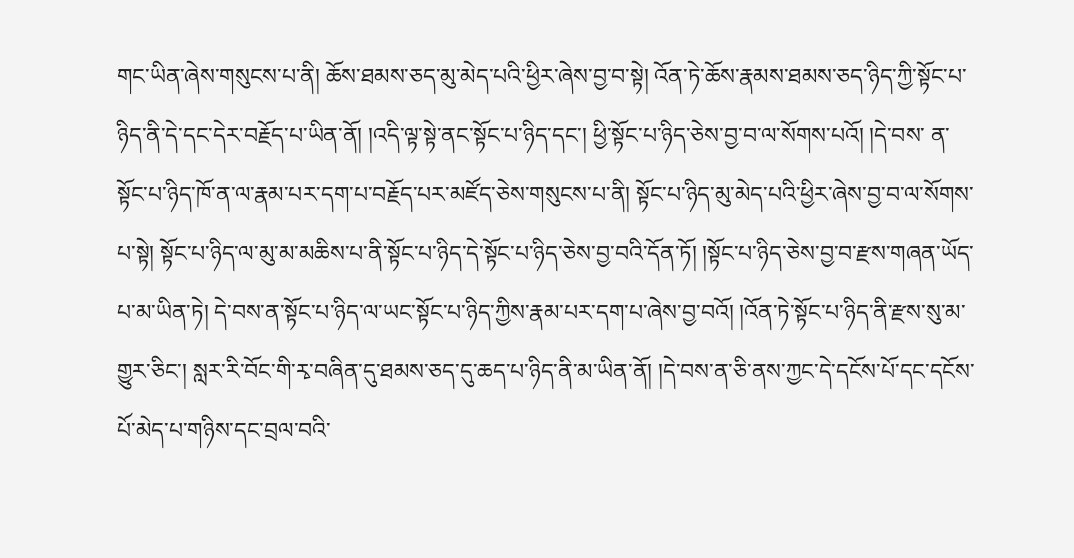གང་ཡིན་ཞེས་གསུངས་པ་ནི། ཆོས་ཐམས་ཅད་མུ་མེད་པའི་ཕྱིར་ཞེས་བྱ་བ་སྟེ། འོན་ཏེ་ཆོས་རྣམས་ཐམས་ཅད་ཉིད་ཀྱི་སྟོང་པ་ཉིད་ནི་དེ་དང་དེར་བརྗོད་པ་ཡིན་ནོ། །འདི་ལྟ་སྟེ་ནང་སྟོང་པ་ཉིད་དང་། ཕྱི་སྟོང་པ་ཉིད་ཅེས་བྱ་བ་ལ་སོགས་པའོ། །དེ་བས་ ན་སྟོང་པ་ཉིད་ཁོ་ན་ལ་རྣམ་པར་དག་པ་བརྗོད་པར་མཛོད་ཅེས་གསུངས་པ་ནི། སྟོང་པ་ཉིད་མུ་མེད་པའི་ཕྱིར་ཞེས་བྱ་བ་ལ་སོགས་པ་སྟེ། སྟོང་པ་ཉིད་ལ་མུ་མ་མཆིས་པ་ནི་སྟོང་པ་ཉིད་དེ་སྟོང་པ་ཉིད་ཅེས་བྱ་བའི་དོན་ཏོ། །སྟོང་པ་ཉིད་ཅེས་བྱ་བ་རྫས་གཞན་ཡོད་པ་མ་ཡིན་ཏེ། དེ་བས་ན་སྟོང་པ་ཉིད་ལ་ཡང་སྟོང་པ་ཉིད་ཀྱིས་རྣམ་པར་དག་པ་ཞེས་བྱ་བའོ། །འོན་ཏེ་སྟོང་པ་ཉིད་ནི་རྫས་སུ་མ་གྱུར་ཅིང་། སླར་རི་བོང་གི་རྭ་བཞིན་དུ་ཐམས་ཅད་དུ་ཆད་པ་ཉིད་ནི་མ་ཡིན་ནོ། །དེ་བས་ན་ཅི་ནས་ཀྱང་དེ་དངོས་པོ་དང་དངོས་པོ་མེད་པ་གཉིས་དང་བྲལ་བའི་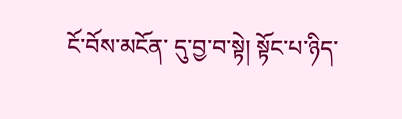ངོ་བོས་མངོན་ དུ་བྱ་བ་སྟེ། སྟོང་པ་ཉིད་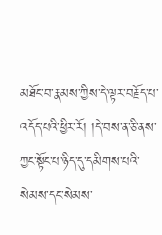མཐོང་བ་རྣམས་ཀྱིས་དེ་ལྟར་བརྗོད་པ་འདོད་པའི་ཕྱིར་རོ། །དེ་བས་ན་ཅི་ནས་ཀྱང་སྟོང་པ་ཉིད་དུ་དམིགས་པའི་སེམས་དང་སེམས་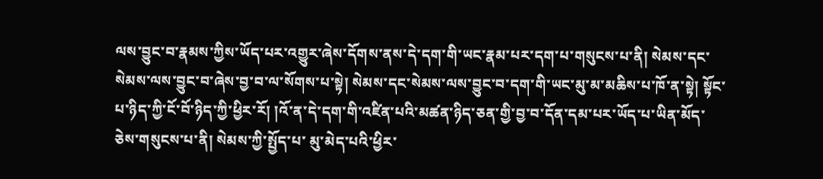ལས་བྱུང་བ་རྣམས་ཀྱིས་ཡོད་པར་འགྱུར་ཞེས་དོགས་ནས་དེ་དག་གི་ཡང་རྣམ་པར་དག་པ་གསུངས་པ་ནི། སེམས་དང་ སེམས་ལས་བྱུང་བ་ཞེས་བྱ་བ་ལ་སོགས་པ་སྟེ། སེམས་དང་སེམས་ལས་བྱུང་བ་དག་གི་ཡང་མུ་མ་མཆིས་པ་ཁོ་ན་སྟེ། སྟོང་པ་ཉིད་ཀྱི་ངོ་བོ་ཉིད་ཀྱི་ཕྱིར་རོ། །འོ་ན་དེ་དག་གི་འཛིན་པའི་མཚན་ཉིད་ཅན་གྱི་བྱ་བ་དོན་དམ་པར་ཡོད་པ་ཡིན་མོད་ཅེས་གསུངས་པ་ནི། སེམས་ཀྱི་སྤྱོད་པ་ མུ་མེད་པའི་ཕྱིར་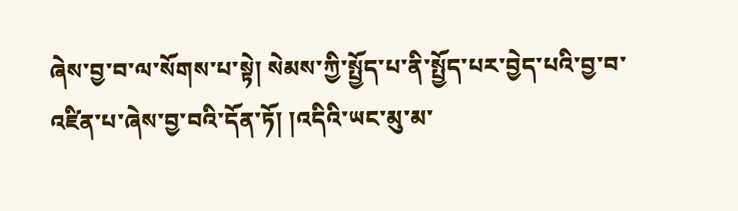ཞེས་བྱ་བ་ལ་སོགས་པ་སྟེ། སེམས་ཀྱི་སྤྱོད་པ་ནི་སྤྱོད་པར་བྱེད་པའི་བྱ་བ་འཛིན་པ་ཞེས་བྱ་བའི་དོན་ཏོ། །འདིའི་ཡང་མུ་མ་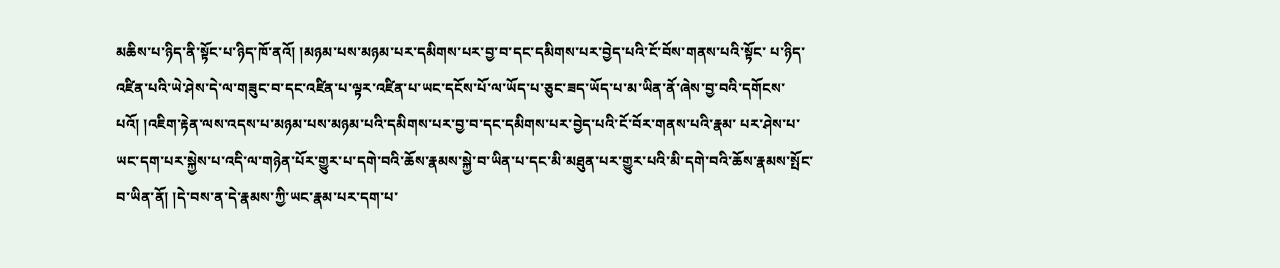མཆིས་པ་ཉིད་ནི་སྟོང་པ་ཉིད་ཁོ་ནའོ། །མཉམ་པས་མཉམ་པར་དམིགས་པར་བྱ་བ་དང་དམིགས་པར་བྱེད་པའི་ངོ་བོས་གནས་པའི་སྟོང་ པ་ཉིད་འཛིན་པའི་ཡེ་ཤེས་དེ་ལ་གཟུང་བ་དང་འཛིན་པ་ལྟར་འཛིན་པ་ཡང་དངོས་པོ་ལ་ཡོད་པ་ཅུང་ཟད་ཡོད་པ་མ་ཡིན་ནོ་ཞེས་བྱ་བའི་དགོངས་པའོ། །འཇིག་རྟེན་ལས་འདས་པ་མཉམ་པས་མཉམ་པའི་དམིགས་པར་བྱ་བ་དང་དམིགས་པར་བྱེད་པའི་ངོ་བོར་གནས་པའི་རྣམ་ པར་ཤེས་པ་ཡང་དག་པར་སྐྱེས་པ་འདི་ལ་གཉེན་པོར་གྱུར་པ་དགེ་བའི་ཆོས་རྣམས་སྐྱེ་བ་ཡིན་པ་དང་མི་མཐུན་པར་གྱུར་པའི་མི་དགེ་བའི་ཆོས་རྣམས་སྤོང་བ་ཡིན་ནོ། །དེ་བས་ན་དེ་རྣམས་ཀྱི་ཡང་རྣམ་པར་དག་པ་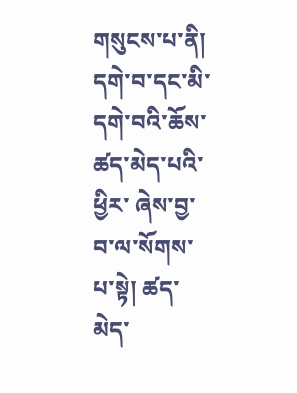གསུངས་པ་ནི། དགེ་བ་དང་མི་དགེ་བའི་ཆོས་ཚད་མེད་པའི་ཕྱིར་ ཞེས་བྱ་བ་ལ་སོགས་པ་སྟེ། ཚད་མེད་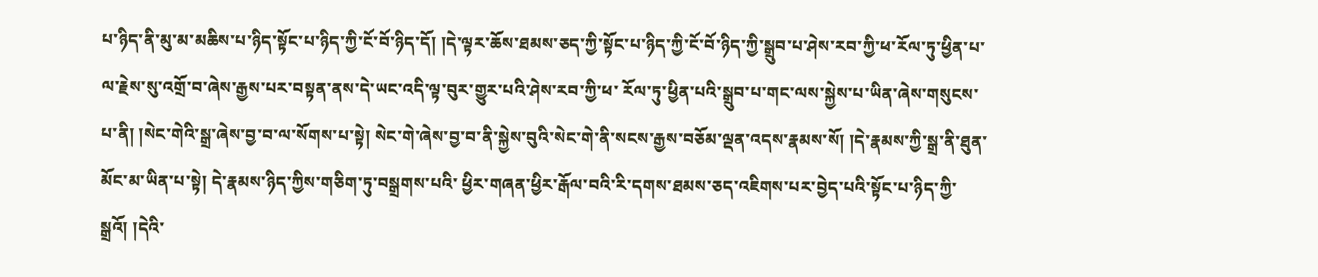པ་ཉིད་ནི་མུ་མ་མཆིས་པ་ཉིད་སྟོང་པ་ཉིད་ཀྱི་ངོ་བོ་ཉིད་དོ། །དེ་ལྟར་ཆོས་ཐམས་ཅད་ཀྱི་སྟོང་པ་ཉིད་ཀྱི་ངོ་བོ་ཉིད་ཀྱི་སྒྲུབ་པ་ཤེས་རབ་ཀྱི་ཕ་རོལ་ཏུ་ཕྱིན་པ་ལ་རྗེས་སུ་འགྲོ་བ་ཞེས་རྒྱས་པར་བསྟན་ནས་དེ་ཡང་འདི་ལྟ་བུར་གྱུར་པའི་ཤེས་རབ་ཀྱི་ཕ་ རོལ་ཏུ་ཕྱིན་པའི་སྒྲུབ་པ་གང་ལས་སྐྱེས་པ་ཡིན་ཞེས་གསུངས་པ་ནི། །སེང་གེའི་སྒྲ་ཞེས་བྱ་བ་ལ་སོགས་པ་སྟེ། སེང་གེ་ཞེས་བྱ་བ་ནི་སྐྱེས་བུའི་སེང་གེ་ནི་སངས་རྒྱས་བཅོམ་ལྡན་འདས་རྣམས་སོ། །དེ་རྣམས་ཀྱི་སྒྲ་ནི་ཐུན་མོང་མ་ཡིན་པ་སྟེ། དེ་རྣམས་ཉིད་ཀྱིས་གཅིག་ཏུ་བསྒྲགས་པའི་ ཕྱིར་གཞན་ཕྱིར་རྒོལ་བའི་རི་དགས་ཐམས་ཅད་འཇིགས་པར་བྱེད་པའི་སྟོང་པ་ཉིད་ཀྱི་སྒྲའོ། །དེའི་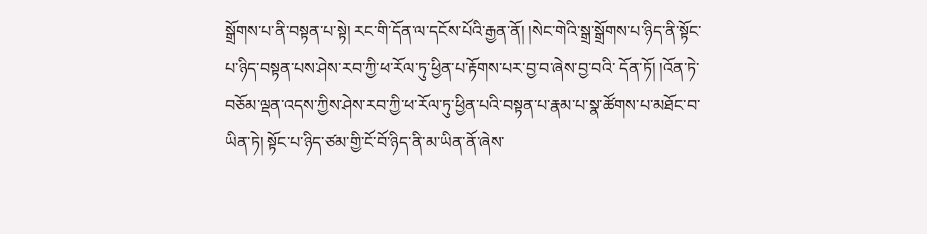སྒྲོགས་པ་ནི་བསྟན་པ་སྟེ། རང་གི་དོན་ལ་དངོས་པོའི་རྒྱན་ནོ། །སེང་གེའི་སྒྲ་སྒྲོགས་པ་ཉིད་ནི་སྟོང་པ་ཉིད་བསྟན་པས་ཤེས་རབ་ཀྱི་ཕ་རོལ་ཏུ་ཕྱིན་པ་རྟོགས་པར་བྱ་བ་ཞེས་བྱ་བའི་ དོན་ཏོ། །འོན་ཏེ་བཅོམ་ལྡན་འདས་ཀྱིས་ཤེས་རབ་ཀྱི་ཕ་རོལ་ཏུ་ཕྱིན་པའི་བསྟན་པ་རྣམ་པ་སྣ་ཚོགས་པ་མཐོང་བ་ཡིན་ཏེ། སྟོང་པ་ཉིད་ཙམ་གྱི་ངོ་བོ་ཉིད་ནི་མ་ཡིན་ནོ་ཞེས་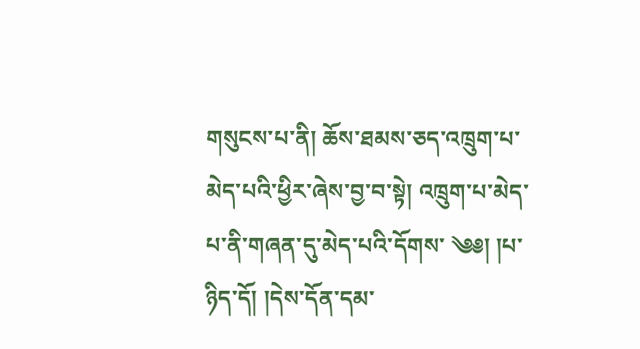གསུངས་པ་ནི། ཆོས་ཐམས་ཅད་འཁྲུག་པ་མེད་པའི་ཕྱིར་ཞེས་བྱ་བ་སྟེ། འཁྲུག་པ་མེད་པ་ནི་གཞན་དུ་མེད་པའི་དོགས་ ༄༅། །པ་ཉིད་དོ། །དེས་དོན་དམ་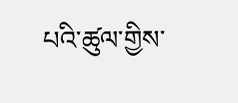པའི་ཚུལ་གྱིས་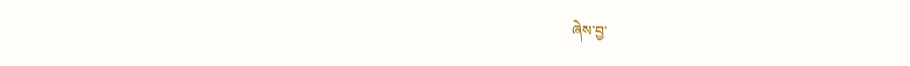ཞེས་བྱ་